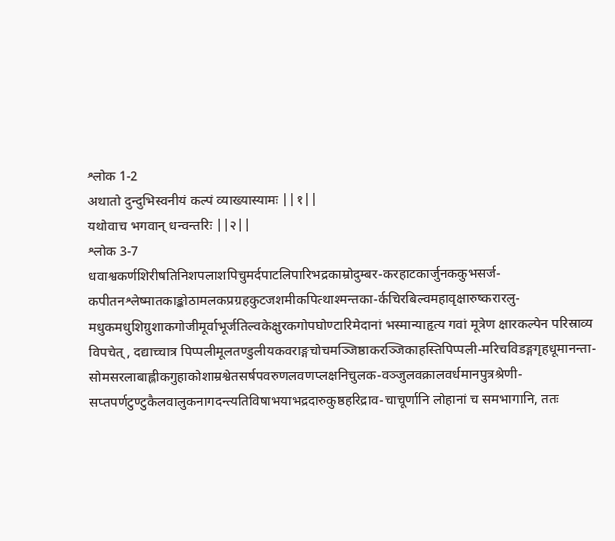श्लोक 1-2
अथातो दुन्दुभिस्वनीयं कल्पं व्याख्यास्यामः ||१||
यथोवाच भगवान् धन्वन्तरिः ||२||
श्लोक 3-7
धवाश्वकर्णशिरीषतिनिशपलाशपिचुमर्दपाटलिपारिभद्रकाम्रोदुम्बर-करहाटकार्जुनककुभसर्ज-कपीतनश्लेष्मातकाङ्कोठामलकप्रग्रहकुटजशमीकपित्थाश्मन्तका-र्कचिरबिल्वमहावृक्षारुष्करारलु-मधुकमधुशिग्रुशाकगोजीमूर्वाभूर्जतिल्वकेक्षुरकगोपघोण्टारिमेदानां भस्मान्याहृत्य गवां मूत्रेण क्षारकल्पेन परिस्राव्य विपचेत्, दद्याच्चात्र पिप्पलीमूलतण्डुलीयकवराङ्गचोचमञ्जिष्ठाकरञ्जिकाहस्तिपिप्पली-मरिचविडङ्गगृहधूमानन्ता-सोमसरलाबाह्लीकगुहाकोशाम्रश्वेतसर्षपवरुणलवणप्लक्षनिचुलक-वञ्जुलवक्रालवर्धमानपुत्रश्रेणी-सप्तपर्णटुण्टुकैलवालुकनागदन्त्यतिविषाभयाभद्रदारुकुष्ठहरिद्राव-चाचूर्णानि लोहानां च समभागानि, ततः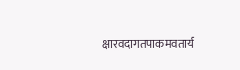क्षारवदागतपाकमवतार्य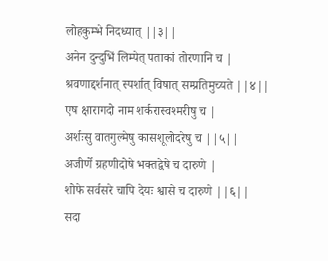लोहकुम्भे निदध्यात् ||३||
अनेन दुन्दुभिं लिम्पेत् पताकां तोरणानि च |
श्रवणाद्दर्शनात् स्पर्शात् विषात् सम्प्रतिमुच्यते ||४||
एष क्षारागदो नाम शर्करास्वश्मरीषु च |
अर्शःसु वातगुल्मेषु कासशूलोदरेषु च ||५||
अजीर्णे ग्रहणीदोषे भक्तद्वेषे च दारुणे |
शोफे सर्वसरे चापि देयः श्वासे च दारुणे ||६||
सदा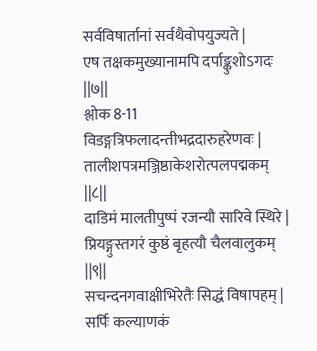सर्वविषार्तानां सर्वथैवोपयुज्यते |
एष तक्षकमुख्यानामपि दर्पाङ्कुशोऽगदः ||७||
श्लोक 8-11
विडङ्गत्रिफलादन्तीभद्रदारुहरेणवः |
तालीशपत्रमञ्जिष्ठाकेशरोत्पलपद्मकम् ||८||
दाडिमं मालतीपुष्पं रजन्यौ सारिवे स्थिरे |
प्रियङ्गुस्तगरं कुष्ठं बृहत्यौ चैलवालुकम् ||९||
सचन्दनगवाक्षीभिरेतैः सिद्धं विषापहम् |
सर्पिः कल्याणकं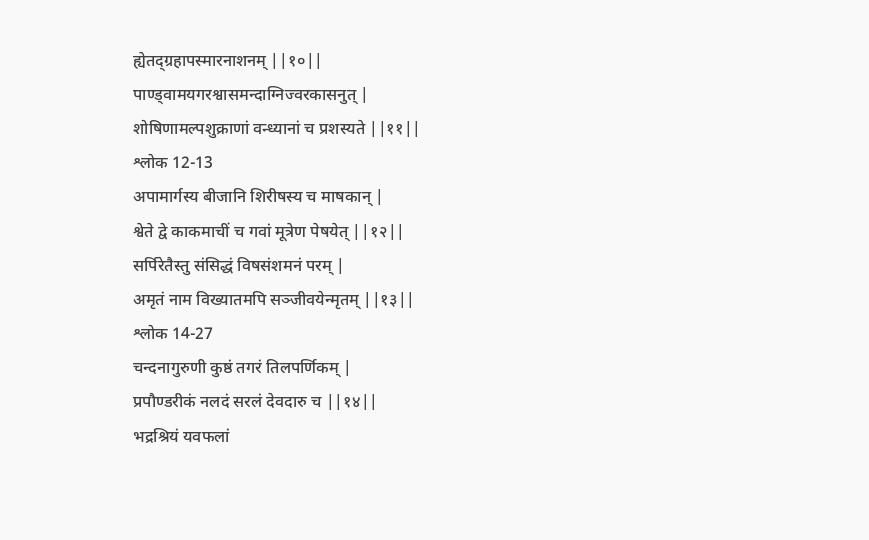ह्येतद्ग्रहापस्मारनाशनम् ||१०||
पाण्ड्वामयगरश्वासमन्दाग्निज्वरकासनुत् |
शोषिणामल्पशुक्राणां वन्ध्यानां च प्रशस्यते ||११||
श्लोक 12-13
अपामार्गस्य बीजानि शिरीषस्य च माषकान् |
श्वेते द्वे काकमाचीं च गवां मूत्रेण पेषयेत् ||१२||
सर्पिरेतैस्तु संसिद्धं विषसंशमनं परम् |
अमृतं नाम विख्यातमपि सञ्जीवयेन्मृतम् ||१३||
श्लोक 14-27
चन्दनागुरुणी कुष्ठं तगरं तिलपर्णिकम् |
प्रपौण्डरीकं नलदं सरलं देवदारु च ||१४||
भद्रश्रियं यवफलां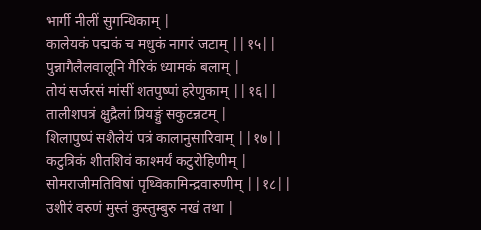भार्गी नीलीं सुगन्धिकाम् |
कालेयकं पद्मकं च मधुकं नागरं जटाम् ||१५||
पुन्नागैलैलवालूनि गैरिकं ध्यामकं बलाम् |
तोयं सर्जरसं मांसीं शतपुष्पां हरेणुकाम् ||१६||
तालीशपत्रं क्षुद्रैलां प्रियङ्गुं सकुटन्नटम् |
शिलापुष्पं सशैलेयं पत्रं कालानुसारिवाम् ||१७||
कटुत्रिकं शीतशिवं काश्मर्यं कटुरोहिणीम् |
सोमराजीमतिविषां पृथ्विकामिन्द्रवारुणीम् ||१८||
उशीरं वरुणं मुस्तं कुस्तुम्बुरु नखं तथा |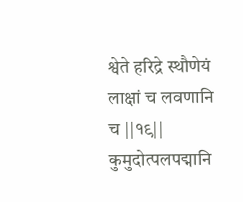श्वेते हरिद्रे स्थौणेयं लाक्षां च लवणानि च ||१९||
कुमुदोत्पलपद्मानि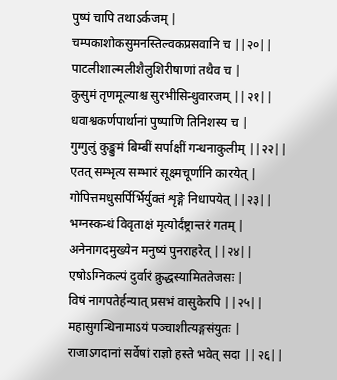पुष्पं चापि तथाऽर्कजम् |
चम्पकाशोकसुमनस्तिल्वकप्रसवानि च ||२०||
पाटलीशाल्मलीशैलुशिरीषाणां तथैव च |
कुसुमं तृणमूल्याश्च सुरभीसिन्धुवारजम् ||२१||
धवाश्वकर्णपार्थानां पुष्पाणि तिनिशस्य च |
गुग्गुलुं कुङ्कुमं बिम्बीं सर्पाक्षीं गन्धनाकुलीम् ||२२||
एतत् सम्भृत्य सम्भारं सूक्ष्मचूर्णानि कारयेत् |
गोपित्तमधुसर्पिर्भिर्युक्तं शृङ्गे निधापयेत् ||२३||
भग्नस्कन्धं विवृताक्षं मृत्योर्दंष्ट्रान्तरं गतम् |
अनेनागदमुख्येन मनुष्यं पुनराहरेत् ||२४||
एषोऽग्निकल्पं दुर्वारं क्रुद्धस्यामिततेजसः |
विषं नागपतेर्हन्यात् प्रसभं वासुकेरपि ||२५||
महासुगन्धिनामाऽयं पञ्चाशीत्यङ्गसंयुतः |
राजाऽगदानां सर्वेषां राज्ञो हस्ते भवेत् सदा ||२६||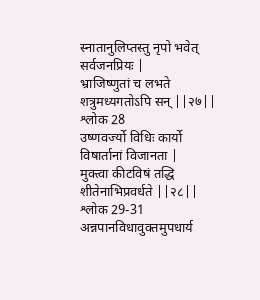स्नातानुलिप्तस्तु नृपो भवेत् सर्वजनप्रियः |
भ्राजिष्णुतां च लभते शत्रुमध्यगतोऽपि सन् ||२७||
श्लोक 28
उष्णवर्ज्यो विधिः कार्यो विषार्तानां विजानता |
मुक्त्वा कीटविषं तद्धि शीतेनाभिप्रवर्धते ||२८||
श्लोक 29-31
अन्नपानविधावुक्तमुपधार्य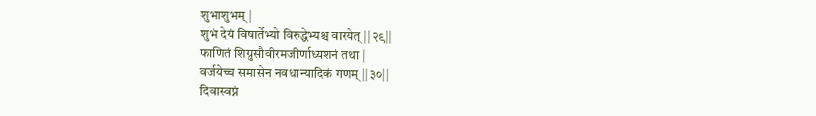शुभाशुभम् |
शुभं देयं विषार्तेभ्यो विरुद्धेभ्यश्च वारयेत् ||२९||
फाणितं शिग्रुसौवीरमजीर्णाध्यशनं तथा |
वर्जयेच्च समासेन नवधान्यादिकं गणम् ||३०||
दिवास्वप्नं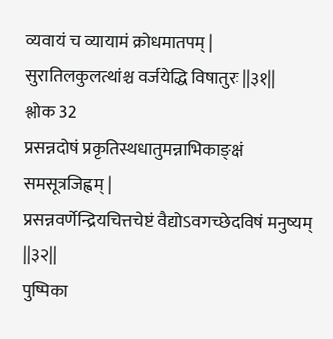व्यवायं च व्यायामं क्रोधमातपम् |
सुरातिलकुलत्थांश्च वर्जयेद्धि विषातुरः ||३१||
श्लोक 32
प्रसन्नदोषं प्रकृतिस्थधातुमन्नाभिकाङ्क्षं समसूत्रजिह्वम् |
प्रसन्नवर्णेन्द्रियचित्तचेष्टं वैद्योऽवगच्छेदविषं मनुष्यम् ||३२||
पुष्पिका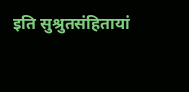इति सुश्रुतसंहितायां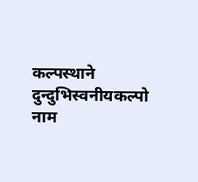कल्पस्थाने दुन्दुभिस्वनीयकल्पो नाम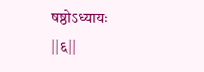षष्ठोऽध्यायः ||६||